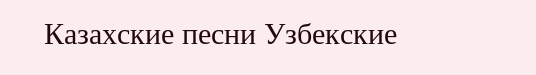Казахские песни Узбекские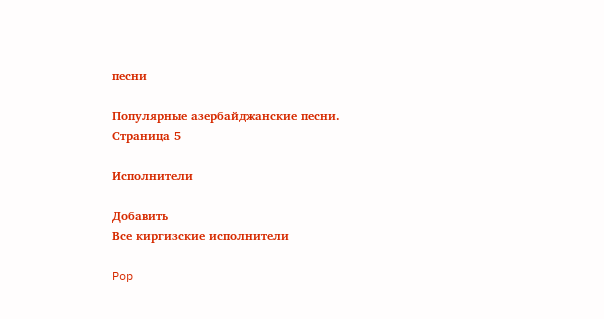песни

Популярные азербайджанские песни.
Страница 5

Исполнители

Добавить
Все киргизские исполнители

Pop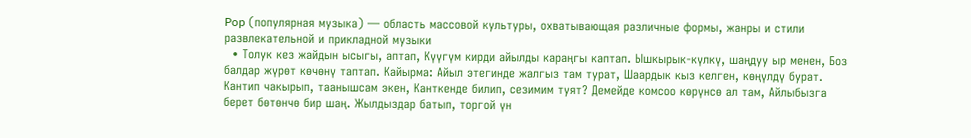Pop (популярная музыка) — область массовой культуры, охватывающая различные формы, жанры и стили развлекательной и прикладной музыки
  • Толук кез жайдын ысыгы, аптап, Күүгүм кирди айылды караңгы каптап. Ышкырык-күлкү, шаңдуу ыр менен, Боз балдар жүрөт көчөнү таптап. Кайырма: Айыл этегинде жалгыз там турат, Шаардык кыз келген, көңүлдү бурат. Кантип чакырып, таанышсам экен, Канткенде билип, сезимим туят? Демейде комсоо көрүнсө ал там, Айлыбызга берет бөтөнчө бир шаң. Жылдыздар батып, торгой үн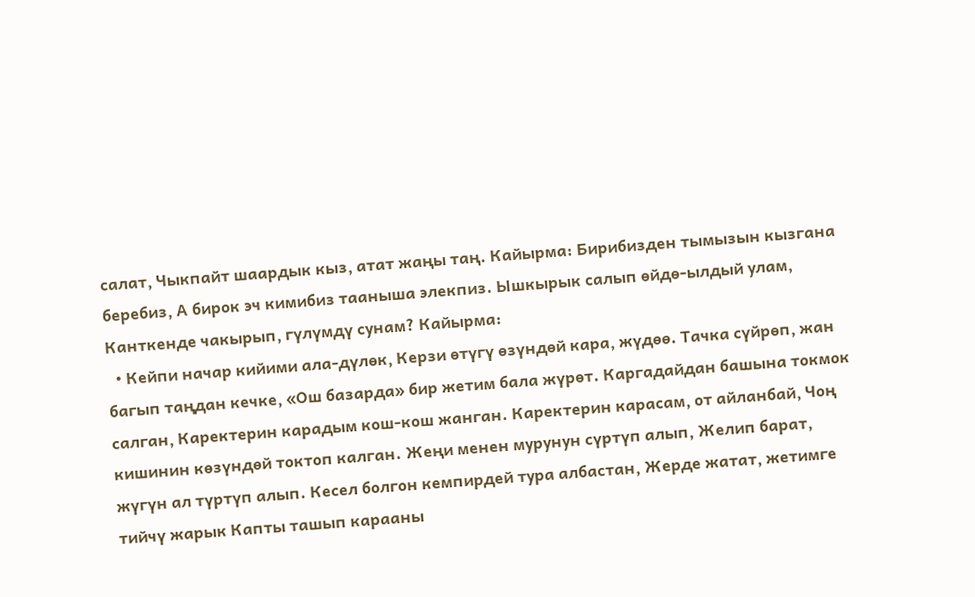салат, Чыкпайт шаардык кыз, атат жаңы таң. Кайырма: Бирибизден тымызын кызгана беребиз, А бирок эч кимибиз тааныша элекпиз. Ышкырык салып өйдө-ылдый улам, Канткенде чакырып, гүлүмдү сунам? Кайырма:
  • Кейпи начар кийими ала-дүлөк, Керзи өтүгү өзүндөй кара, жүдөө. Тачка сүйрөп, жан багып таңдан кечке, «Ош базарда» бир жетим бала жүрөт. Каргадайдан башына токмок салган, Каректерин карадым кош-кош жанган. Каректерин карасам, от айланбай, Чоң кишинин көзүндөй токтоп калган. Жеңи менен мурунун сүртүп алып, Желип барат, жүгүн ал түртүп алып. Кесел болгон кемпирдей тура албастан, Жерде жатат, жетимге тийчү жарык Капты ташып карааны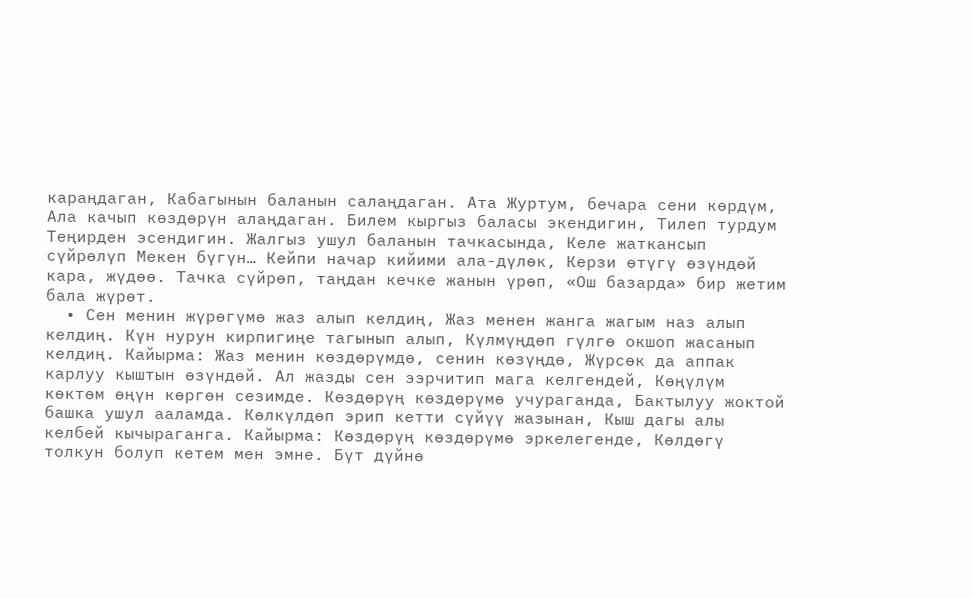караңдаган, Кабагынын баланын салаңдаган. Ата Журтум, бечара сени көрдүм, Ала качып көздөрүн алаңдаган. Билем кыргыз баласы экендигин, Тилеп турдум Теңирден эсендигин. Жалгыз ушул баланын тачкасында, Келе жаткансып сүйрөлүп Мекен бүгүн… Кейпи начар кийими ала-дүлөк, Керзи өтүгү өзүндөй кара, жүдөө. Тачка сүйрөп, таңдан кечке жанын үрөп, «Ош базарда» бир жетим бала жүрөт.
  • Сен менин жүрөгүмө жаз алып келдиң, Жаз менен жанга жагым наз алып келдиң. Күн нурун кирпигиңе тагынып алып, Күлмүңдөп гүлгө окшоп жасанып келдиң. Кайырма: Жаз менин көздөрүмдө, сенин көзүңдө, Жүрсөк да аппак карлуу кыштын өзүндөй. Ал жазды сен ээрчитип мага келгендей, Көңүлүм көктөм өңүн көргөн сезимде. Көздөрүң көздөрүмө учураганда, Бактылуу жоктой башка ушул ааламда. Көлкүлдөп эрип кетти сүйүү жазынан, Кыш дагы алы келбей кычыраганга. Кайырма: Көздөрүң көздөрүмө эркелегенде, Көлдөгү толкун болуп кетем мен эмне. Бүт дүйнө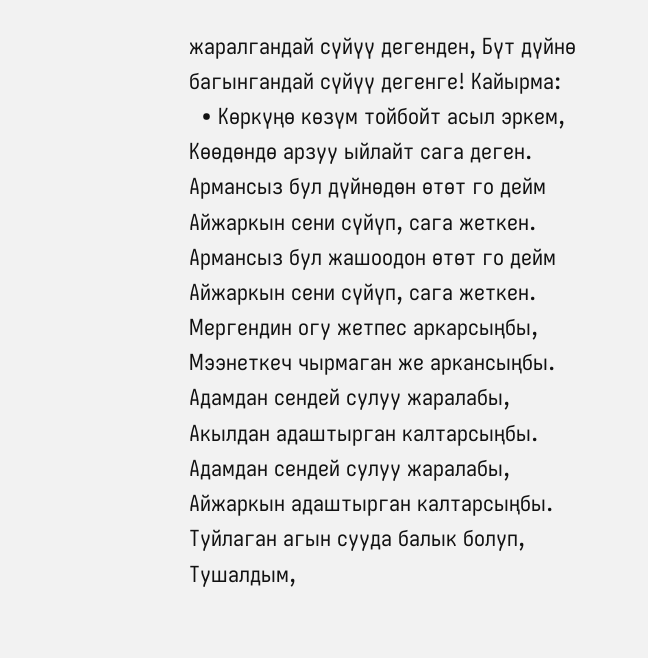жаралгандай сүйүү дегенден, Бүт дүйнө багынгандай сүйүү дегенге! Кайырма:
  • Көркүңө көзүм тойбойт асыл эркем, Көөдөндө арзуу ыйлайт сага деген. Армансыз бул дүйнөдөн өтөт го дейм Айжаркын сени сүйүп, сага жеткен. Армансыз бул жашоодон өтөт го дейм Айжаркын сени сүйүп, сага жеткен. Мергендин огу жетпес аркарсыңбы, Мээнеткеч чырмаган же аркансыңбы. Адамдан сендей сулуу жаралабы, Акылдан адаштырган калтарсыңбы. Адамдан сендей сулуу жаралабы, Айжаркын адаштырган калтарсыңбы. Туйлаган агын сууда балык болуп, Тушалдым,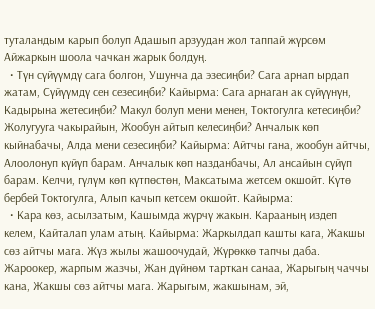туталандым карып болуп Адашып арзуудан жол таппай жүрсөм Айжаркын шоола чачкан жарык болдуң.
  • Түн сүйүүмдү сага болгон, Ушунча да эзесиңби? Сага арнап ырдап жатам, Сүйүүмдү сен сезесиңби? Кайырма: Сага арнаган ак сүйүүнүн, Кадырына жетесиңби? Макул болуп мени менен, Токтогулга кетесиңби? Жолугууга чакырайын, Жообун айтып келесиңби? Анчалык көп кыйнабачы, Алда мени сезесиңби? Кайырма: Айтчы гана, жообун айтчы, Алоолонуп күйүп барам. Анчалык көп назданбачы, Ал ансайын сүйүп барам. Келчи, гүлүм көп күтпөстөн, Максатыма жетсем окшойт. Күтө бербей Токтогулга, Алып качып кетсем окшойт. Кайырма:
  • Кара көз, асылзатым, Кашымда жүрчү жакын. Карааның издеп келем, Кайталап улам атың. Кайырма: Жаркылдап кашты кага, Жакшы сөз айтчы мага. Жүз жылы жашоочудай, Жүрөккө тапчы даба. Жароокер, жарпым жазчы, Жан дүйнөм тарткан санаа, Жарыгың чаччы кана, Жакшы сөз айтчы мага. Жарыгым, жакшынам, эй,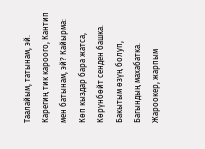Таалайым, татынам, эй. Карегиң тик кароого, Кантип мен батынам, эй? Кайырма: Көп кыздар бара жатса, Көрүнбөйт сенден башка. Бакытым өзүң болуп, Багындың махабатка. Жароокер, жарпым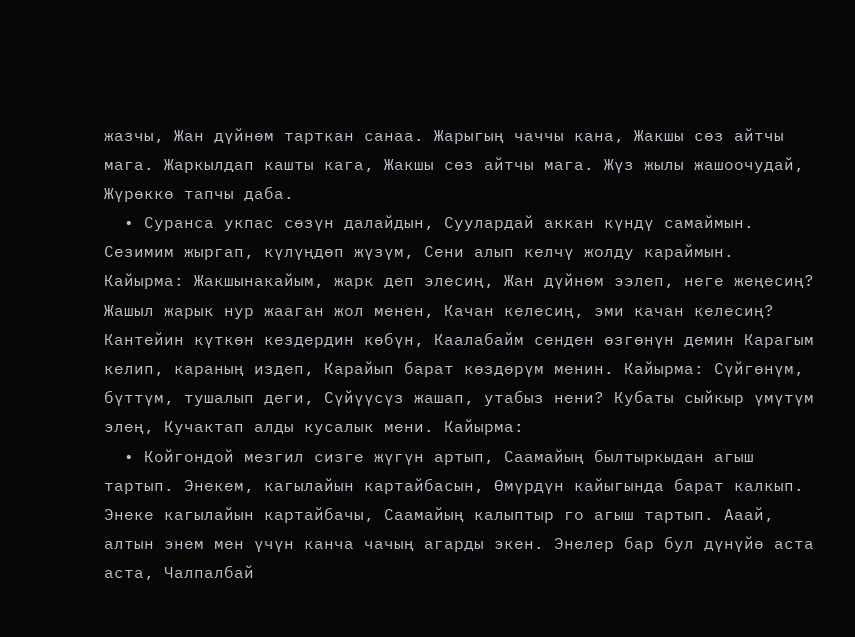жазчы, Жан дүйнөм тарткан санаа. Жарыгың чаччы кана, Жакшы сөз айтчы мага. Жаркылдап кашты кага, Жакшы сөз айтчы мага. Жүз жылы жашоочудай, Жүрөккө тапчы даба.
  • Суранса укпас сөзүн далайдын, Суулардай аккан күндү самаймын. Сезимим жыргап, күлүңдөп жүзүм, Сени алып келчү жолду караймын. Кайырма: Жакшынакайым, жарк деп элесиң, Жан дүйнөм ээлеп, неге жеңесиң? Жашыл жарык нур жааган жол менен, Качан келесиң, эми качан келесиң? Кантейин күткөн кездердин көбүн, Каалабайм сенден өзгөнүн демин Карагым келип, караның издеп, Карайып барат көздөрүм менин. Кайырма: Сүйгөнүм, бүттүм, тушалып деги, Сүйүүсүз жашап, утабыз нени? Кубаты сыйкыр үмүтүм элең, Кучактап алды кусалык мени. Кайырма:
  • Койгондой мезгил сизге жүгүн артып, Саамайың былтыркыдан агыш тартып. Энекем, кагылайын картайбасын, Өмүрдүн кайыгында барат калкып. Энеке кагылайын картайбачы, Саамайың калыптыр го агыш тартып. Ааай, алтын энем мен үчүн канча чачың агарды экен. Энелер бар бул дүнүйө аста аста, Чалпалбай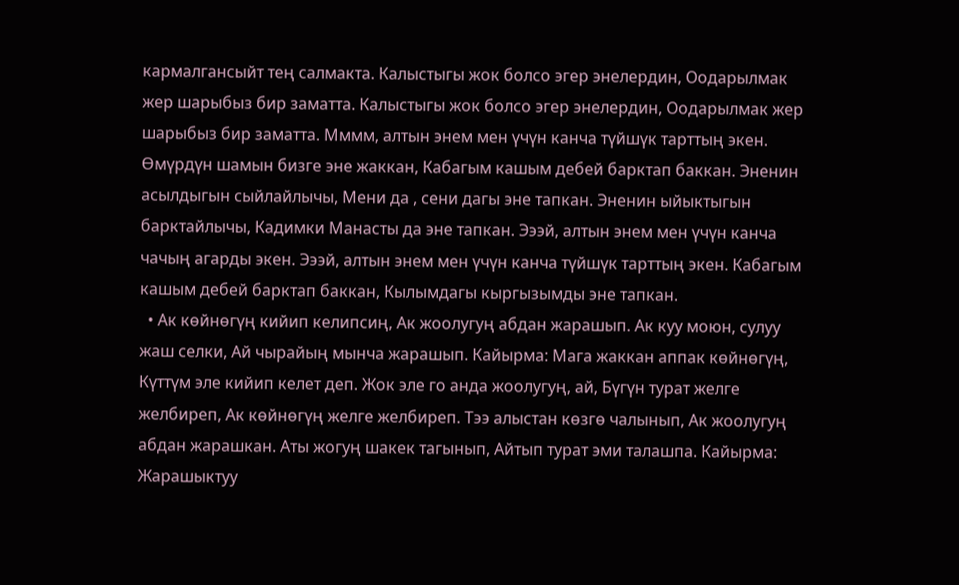кармалгансыйт тең салмакта. Калыстыгы жок болсо эгер энелердин, Оодарылмак жер шарыбыз бир заматта. Калыстыгы жок болсо эгер энелердин, Оодарылмак жер шарыбыз бир заматта. Мммм, алтын энем мен үчүн канча түйшүк тарттың экен. Өмүрдүн шамын бизге эне жаккан, Кабагым кашым дебей барктап баккан. Эненин асылдыгын сыйлайлычы, Мени да , сени дагы эне тапкан. Эненин ыйыктыгын барктайлычы, Кадимки Манасты да эне тапкан. Эээй, алтын энем мен үчүн канча чачың агарды экен. Эээй, алтын энем мен үчүн канча түйшүк тарттың экен. Кабагым кашым дебей барктап баккан, Кылымдагы кыргызымды эне тапкан.
  • Ак көйнөгүң кийип келипсиң, Ак жоолугуң абдан жарашып. Ак куу моюн, сулуу жаш селки, Ай чырайың мынча жарашып. Кайырма: Мага жаккан аппак көйнөгүң, Күттүм эле кийип келет деп. Жок эле го анда жоолугуң, ай, Бүгүн турат желге желбиреп, Ак көйнөгүң желге желбиреп. Тээ алыстан көзгө чалынып, Ак жоолугуң абдан жарашкан. Аты жогуң шакек тагынып, Айтып турат эми талашпа. Кайырма: Жарашыктуу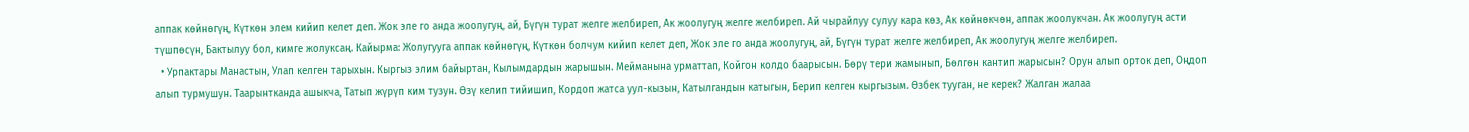аппак көйнөгүң, Күткөн элем кийип келет деп. Жок эле го анда жоолугуң, ай, Бүгүн турат желге желбиреп, Ак жоолугуң желге желбиреп. Ай чырайлуу сулуу кара көз, Ак көйнөкчөн, аппак жоолукчан. Ак жоолугуң асти түшпөсүн, Бактылуу бол, кимге жолуксаң. Кайырма: Жолугууга аппак көйнөгүң, Күткөн болчум кийип келет деп, Жок эле го анда жоолугуң, ай, Бүгүн турат желге желбиреп, Ак жоолугуң желге желбиреп.
  • Урпактары Манастын, Улап келген тарыхын. Кыргыз элим байыртан, Кылымдардын жарышын. Мейманына урматтап, Койгон колдо баарысын. Бөрү тери жамынып, Бөлгөн кантип жарысын? Орун алып орток деп, Оңдоп алып турмушун. Таарынтканда ашыкча, Татып жүрүп ким тузун. Өзү келип тийишип, Кордоп жатса уул-кызын, Катылгандын катыгын, Берип келген кыргызым. Өзбек тууган, не керек? Жалган жалаа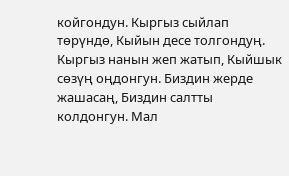койгондун. Кыргыз сыйлап төрүндө, Кыйын десе толгондуң. Кыргыз нанын жеп жатып, Кыйшык сөзүң оңдонгун. Биздин жерде жашасаң, Биздин салтты колдонгун. Мал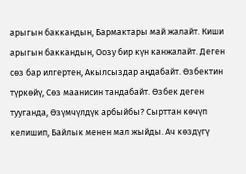арыгын баккандын, Бармактары май жалайт. Киши арыгын баккандын, Оозу бир күн канжалайт. Деген сөз бар илгертен, Акылсыздар аңдабайт. Өзбектин түркөйү, Сөз маанисин тандабайт. Өзбек деген тууганда, Өзүмчүлдүк арбыйбы? Сырттан көчүп келишип, Байлык менен мал жыйды. Ач көздүгү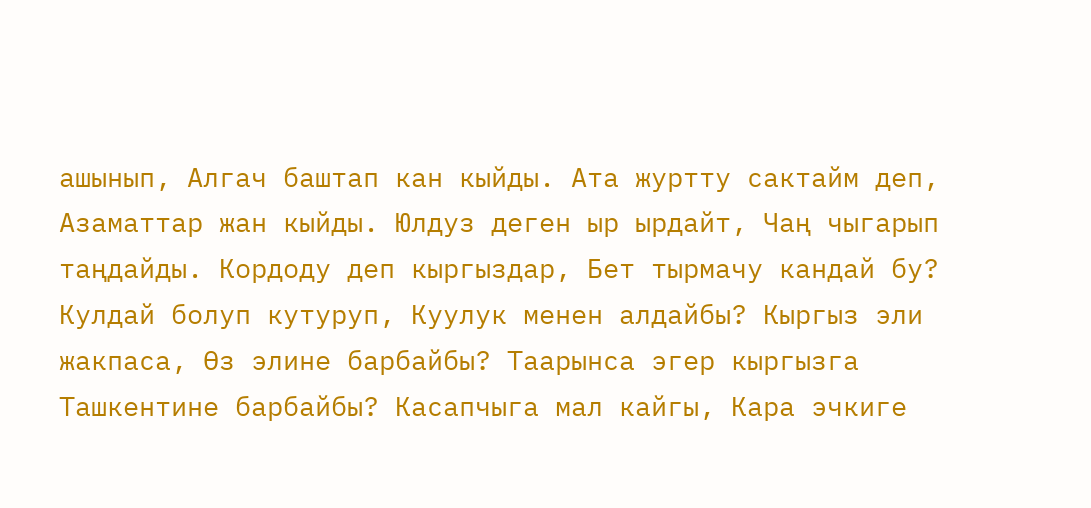ашынып, Алгач баштап кан кыйды. Ата журтту сактайм деп, Азаматтар жан кыйды. Юлдуз деген ыр ырдайт, Чаң чыгарып таңдайды. Кордоду деп кыргыздар, Бет тырмачу кандай бу? Кулдай болуп кутуруп, Куулук менен алдайбы? Кыргыз эли жакпаса, Өз элине барбайбы? Таарынса эгер кыргызга Ташкентине барбайбы? Касапчыга мал кайгы, Кара эчкиге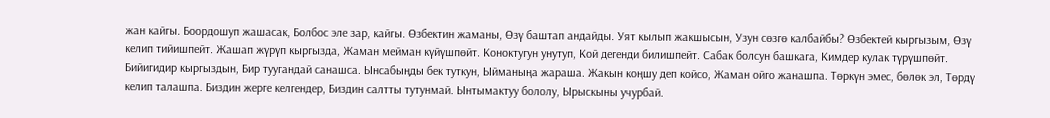жан кайгы. Боордошуп жашасак, Болбос эле зар, кайгы. Өзбектин жаманы, Өзү баштап андайды. Уят кылып жакшысын, Узун сөзгө калбайбы? Өзбектей кыргызым, Өзү келип тийишпейт. Жашап жүрүп кыргызда, Жаман мейман күйүшпөйт. Коноктугун унутуп, Кой дегенди билишпейт. Сабак болсун башкага, Кимдер кулак түрүшпөйт. Бийигидир кыргыздын, Бир туугандай санашса. Ынсабыңды бек туткун, Ыйманыңа жараша. Жакын коңшу деп койсо, Жаман ойго жанашпа. Төркүн эмес, бөлөк эл, Төрдү келип талашпа. Биздин жерге келгендер, Биздин салтты тутунмай. Ынтымактуу бололу, Ырыскыны учурбай.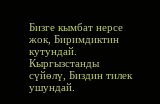Бизге кымбат нерсе жок, Биримдиктин кутундай. Кыргызстанды сүйөлү, Биздин тилек ушундай.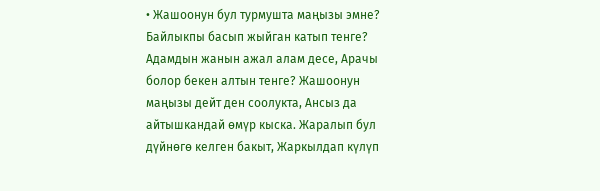• Жашоонун бул турмушта маңызы эмне? Байлыкпы басып жыйган катып тенге? Адамдын жанын ажал алам десе, Арачы болор бекен алтын тенге? Жашоонун маңызы дейт ден соолукта, Ансыз да айтышкандай өмүр кыска. Жаралып бул дүйнөгө келген бакыт, Жаркылдап күлүп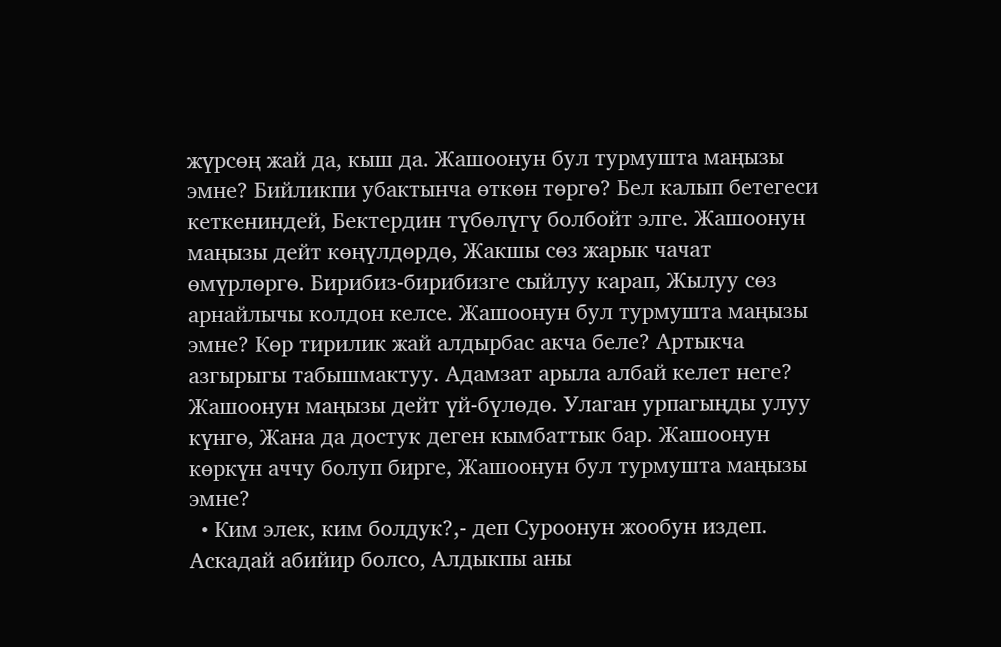жүрсөң жай да, кыш да. Жашоонун бул турмушта маңызы эмне? Бийликпи убактынча өткөн төргө? Бел калып бетегеси кеткениндей, Бектердин түбөлүгү болбойт элге. Жашоонун маңызы дейт көңүлдөрдө, Жакшы сөз жарык чачат өмүрлөргө. Бирибиз-бирибизге сыйлуу карап, Жылуу сөз арнайлычы колдон келсе. Жашоонун бул турмушта маңызы эмне? Көр тирилик жай алдырбас акча беле? Артыкча азгырыгы табышмактуу. Адамзат арыла албай келет неге? Жашоонун маңызы дейт үй-бүлөдө. Улаган урпагыңды улуу күнгө, Жана да достук деген кымбаттык бар. Жашоонун көркүн аччу болуп бирге, Жашоонун бул турмушта маңызы эмне?
  • Ким элек, ким болдук?,- деп Суроонун жообун издеп. Аскадай абийир болсо, Алдыкпы аны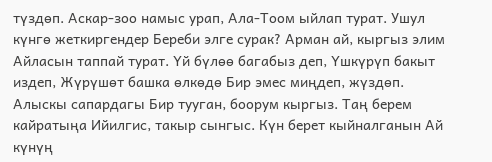түздөп. Аскар-зоо намыс урап, Ала-Тоом ыйлап турат. Ушул күнгө жеткиргендер Береби элге сурак? Арман ай, кыргыз элим Айласын таппай турат. Үй бүлөө багабыз деп, Үшкүрүп бакыт издеп, Жүрүшөт башка өлкөдө Бир эмес миңдеп, жүздөп. Алыскы сапардагы Бир тууган, боорум кыргыз. Таң берем кайратыңа Ийилгис, такыр сынгыс. Күн берет кыйналганын Ай күнүң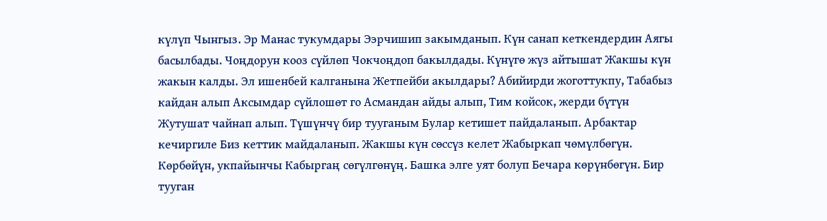күлүп Чынгыз. Эр Манас тукумдары Ээрчишип закымданып. Күн санап кеткендердин Аягы басылбады. Чоңдорун кооз сүйлөп Чокчоңдоп бакылдады. Күнүгө жүз айтышат Жакшы күн жакын калды. Эл ишенбей калганына Жетпейби акылдары? Абийирди жоготтукпу, Табабыз кайдан алып Аксымдар сүйлошөт го Асмандан айды алып, Тим койсок, жерди бүтүн Жутушат чайнап алып. Түшүнчү бир тууганым Булар кетишет пайдаланып. Арбактар кечиргиле Биз кеттик майдаланып. Жакшы күн сөссүз келет Жабыркап чөмүлбөгүн. Көрбөйүн, укпайынчы Кабыргаң сөгүлгөнүң. Башка элге уят болуп Бечара көрүнбөгүн. Бир тууган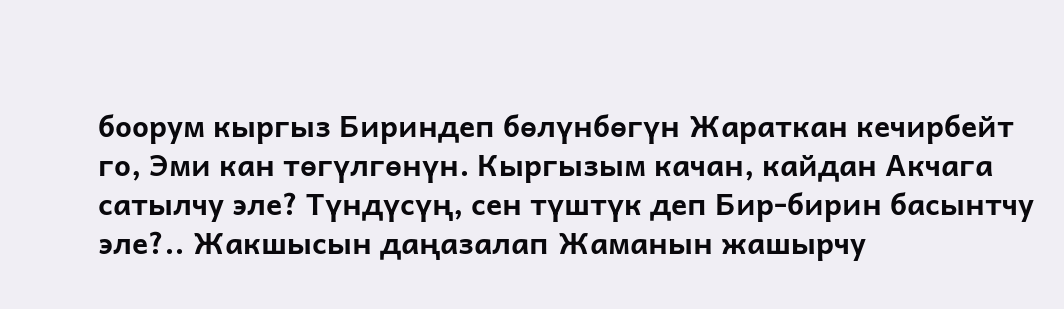боорум кыргыз Бириндеп бөлүнбөгүн Жараткан кечирбейт го, Эми кан төгүлгөнүн. Кыргызым качан, кайдан Акчага сатылчу эле? Түндүсүң, сен түштүк деп Бир-бирин басынтчу эле?.. Жакшысын даңазалап Жаманын жашырчу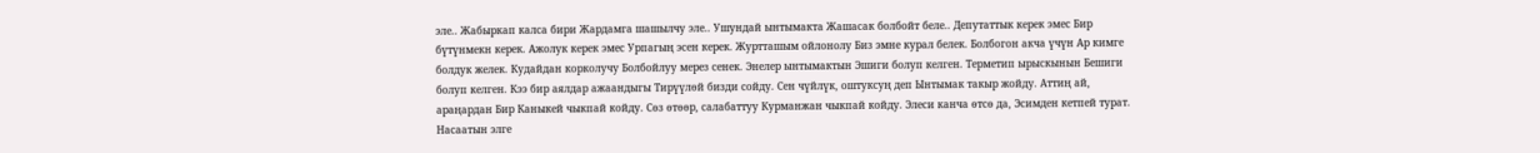эле.. Жабыркап калса бири Жардамга шашылчу эле.. Ушундай ынтымакта Жашасак болбойт беле.. Депутаттык керек эмес Бир бүтүнмекн керек. Ажолук керек эмес Урпагың эсен керек. Журтташым ойлонолу Биз эмне курал белек. Болбогон акча үчүн Ар кимге болдук желек. Кудайдан корколучу Болбойлуу мерез сенек. Энелер ынтымактын Эшиги болуп келген. Терметип ырыскынын Бешиги болуп келген. Кээ бир аялдар ажаандыгы Тирүүлөй бизди сойду. Сен чүйлүк, оштуксуң деп Ынтымак такыр жойду. Аттиң ай, араңардан Бир Каныкей чыкпай койду. Сөз өтөөр, салабаттуу Курманжан чыкпай койду. Элеси канча өтсө да, Эсимден кетпей турат. Насаатын элге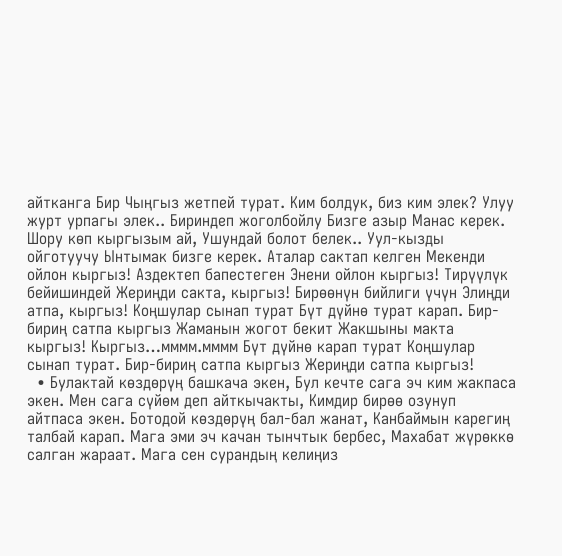айтканга Бир Чыңгыз жетпей турат. Ким болдук, биз ким элек? Улуу журт урпагы элек.. Бириндеп жоголбойлу Бизге азыр Манас керек. Шору көп кыргызым ай, Ушундай болот белек.. Уул-кызды ойготуучу Ынтымак бизге керек. Аталар сактап келген Мекенди ойлон кыргыз! Аздектеп бапестеген Энени ойлон кыргыз! Тирүүлүк бейишиндей Жериңди сакта, кыргыз! Бирөөнүн бийлиги үчүн Элиңди атпа, кыргыз! Коңшулар сынап турат Бүт дүйнө турат карап. Бир-бириң сатпа кыргыз Жаманын жогот бекит Жакшыны макта кыргыз! Кыргыз…мммм.мммм Бүт дүйнө карап турат Коңшулар сынап турат. Бир-бириң сатпа кыргыз Жериңди сатпа кыргыз!
  • Булактай көздөрүң башкача экен, Бул кечте сага эч ким жакпаса экен. Мен сага сүйөм деп айткычакты, Кимдир бирөө озунуп айтпаса экен. Ботодой көздөрүң бал-бал жанат, Канбаймын карегиң талбай карап. Мага эми эч качан тынчтык бербес, Махабат жүрөккө салган жараат. Мага сен сурандың келиңиз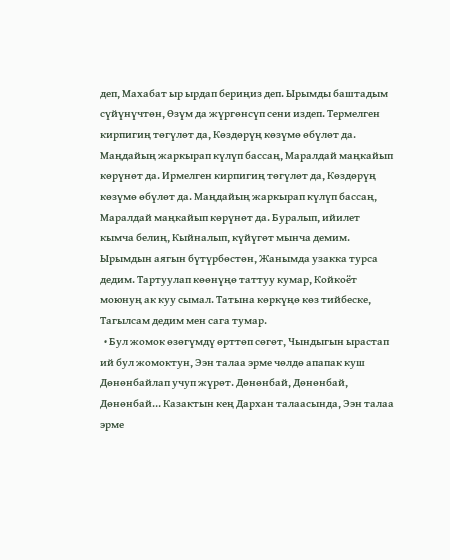деп, Махабат ыр ырдап бериңиз деп. Ырымды баштадым сүйүнүчтөн, Өзүм да жүргөнсүп сени издеп. Термелген кирпигиң төгүлөт да, Көздөрүң көзүмө өбүлөт да. Маңдайың жаркырап күлүп бассаң, Маралдай маңкайып көрүнөт да. Ирмелген кирпигиң төгүлөт да, Көздөрүң көзүмө өбүлөт да. Маңдайың жаркырап күлүп бассаң, Маралдай маңкайып көрүнөт да. Буралып, ийилет кымча белиң, Кыйналып, күйүгөт мынча демим. Ырымдын аягын бүтүрбөстөн, Жанымда узакка турса дедим. Тартуулап көөнүңө таттуу кумар, Койкоёт моюнуң ак куу сымал. Татына көркүңө көз тийбеске, Тагылсам дедим мен сага тумар.
  • Бул жомок өзөгүмдү өрттөп сөгөт, Чындыгын ырастап ий бул жомоктун, Ээн талаа эрме чөлдө апапак куш Дөнөнбайлап учуп жүрөт. Дөнөнбай, Дөнөнбай, Дөнөнбай… Казактын кең Дархан талаасында, Ээн талаа эрме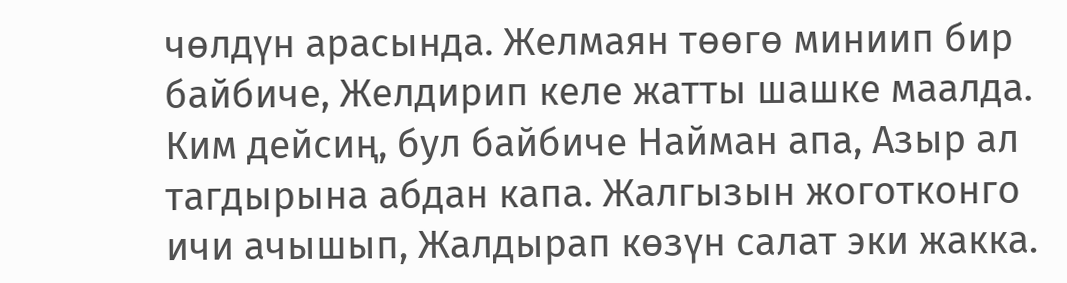чөлдүн арасында. Желмаян төөгө миниип бир байбиче, Желдирип келе жатты шашке маалда. Ким дейсиң, бул байбиче Найман апа, Азыр ал тагдырына абдан капа. Жалгызын жоготконго ичи ачышып, Жалдырап көзүн салат эки жакка.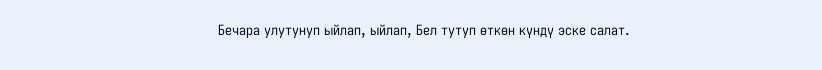Бечара улутунуп ыйлап, ыйлап, Бел тутуп өткөн күндү эске салат.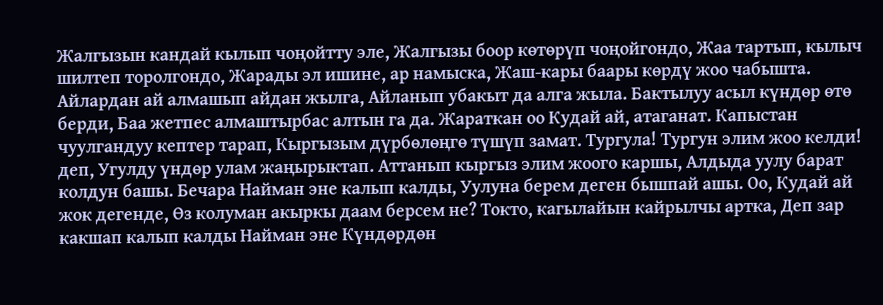Жалгызын кандай кылып чоңойтту эле, Жалгызы боор көтөрүп чоңойгондо, Жаа тартып, кылыч шилтеп торолгондо, Жарады эл ишине, ар намыска, Жаш-кары баары көрдү жоо чабышта. Айлардан ай алмашып айдан жылга, Айланып убакыт да алга жыла. Бактылуу асыл күндөр өтө берди, Баа жетпес алмаштырбас алтын га да. Жараткан оо Кудай ай, атаганат. Капыстан чуулгандуу кептер тарап, Кыргызым дүрбөлөңгө түшүп замат. Тургула! Тургун элим жоо келди! деп, Угулду үндөр улам жаңырыктап. Аттанып кыргыз элим жоого каршы, Алдыда уулу барат колдун башы. Бечара Найман эне калып калды, Уулуна берем деген бышпай ашы. Оо, Кудай ай жок дегенде, Өз колуман акыркы даам берсем не? Токто, кагылайын кайрылчы артка, Деп зар какшап калып калды Найман эне Күндөрдөн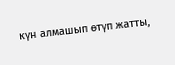күн алмашып өтүп жатты,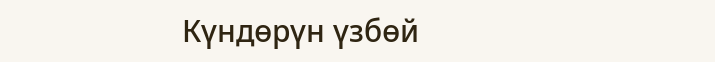Күндөрүн үзбөй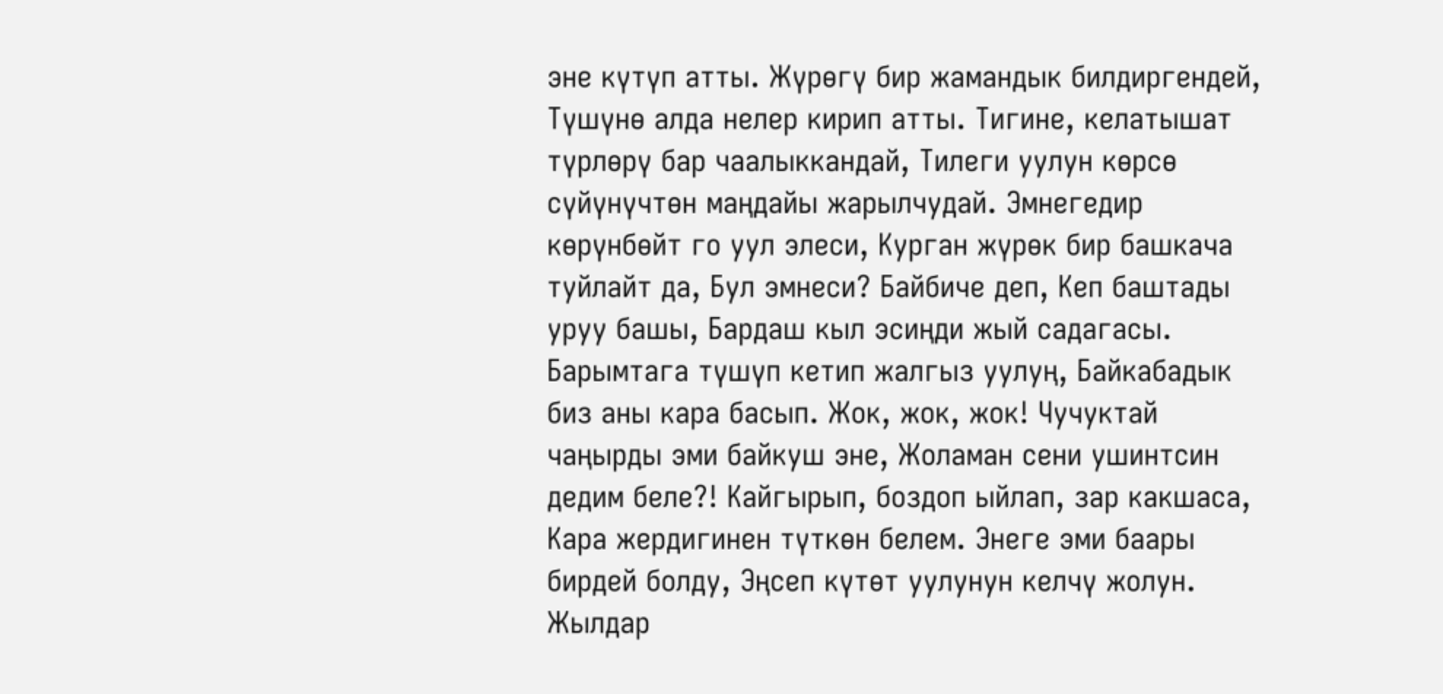эне күтүп атты. Жүрөгү бир жамандык билдиргендей, Түшүнө алда нелер кирип атты. Тигине, келатышат түрлөрү бар чаалыккандай, Тилеги уулун көрсө сүйүнүчтөн маңдайы жарылчудай. Эмнегедир көрүнбөйт го уул элеси, Курган жүрөк бир башкача туйлайт да, Бул эмнеси? Байбиче деп, Кеп баштады уруу башы, Бардаш кыл эсиңди жый садагасы. Барымтага түшүп кетип жалгыз уулуң, Байкабадык биз аны кара басып. Жок, жок, жок! Чучуктай чаңырды эми байкуш эне, Жоламан сени ушинтсин дедим беле?! Кайгырып, боздоп ыйлап, зар какшаса, Кара жердигинен түткөн белем. Энеге эми баары бирдей болду, Эңсеп күтөт уулунун келчү жолун. Жылдар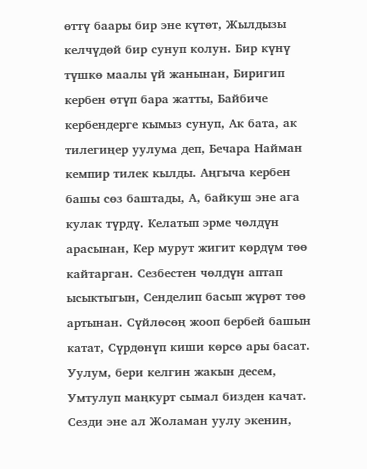өттү баары бир эне күтөт, Жылдызы келчүдөй бир сунуп колун. Бир күнү түшкө маалы үй жанынан, Биригип кербен өтүп бара жатты, Байбиче кербендерге кымыз сунуп, Ак бата, ак тилегиңер уулума деп, Бечара Найман кемпир тилек кылды. Аңгыча кербен башы сөз баштады, А, байкуш эне ага кулак түрдү. Келатып эрме чөлдүн арасынан, Кер мурут жигит көрдүм төө кайтарган. Сезбестен чөлдүн аптап ысыктыгын, Сенделип басып жүрөт төө артынан. Сүйлөсөң жооп бербей башын катат, Сүрдөнүп киши көрсө ары басат. Уулум, бери келгин жакын десем, Умтулуп маңкурт сымал бизден качат. Сезди эне ал Жоламан уулу экенин,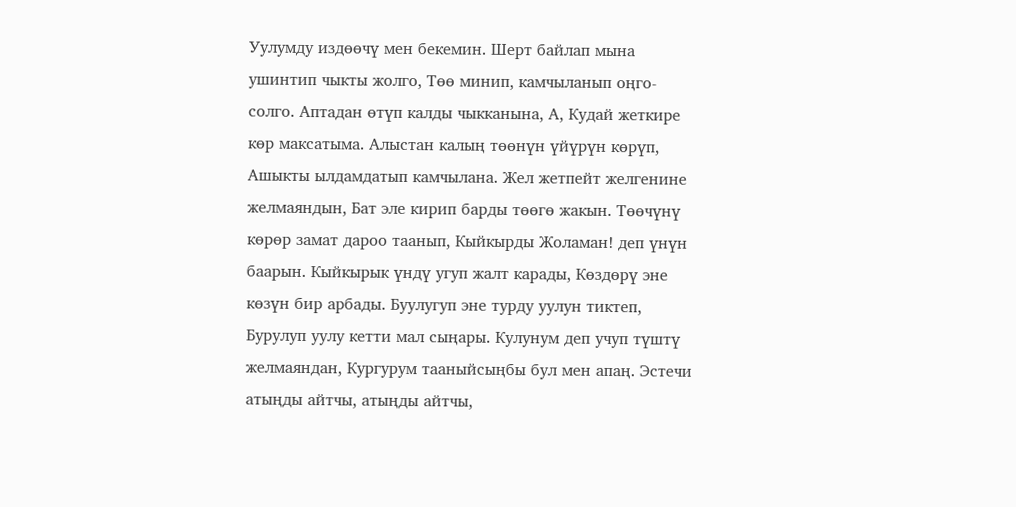Уулумду издөөчү мен бекемин. Шерт байлап мына ушинтип чыкты жолго, Төө минип, камчыланып оңго-солго. Аптадан өтүп калды чыкканына, А, Кудай жеткире көр максатыма. Алыстан калың төөнүн үйүрүн көрүп, Ашыкты ылдамдатып камчылана. Жел жетпейт желгенине желмаяндын, Бат эле кирип барды төөгө жакын. Төөчүнү көрөр замат дароо таанып, Кыйкырды Жоламан! деп үнүн баарын. Кыйкырык үндү угуп жалт карады, Көздөрү эне көзүн бир арбады. Буулугуп эне турду уулун тиктеп, Бурулуп уулу кетти мал сыңары. Кулунум деп учуп түштү желмаяндан, Кургурум тааныйсыңбы бул мен апаң. Эстечи атыңды айтчы, атыңды айтчы,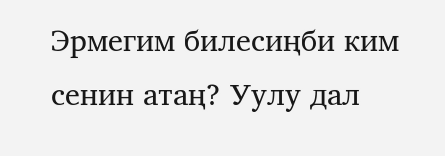Эрмегим билесиңби ким сенин атаң? Уулу дал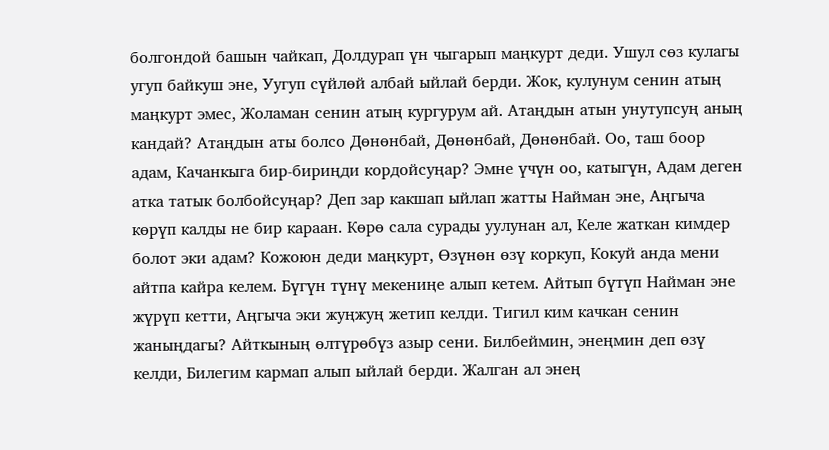болгондой башын чайкап, Долдурап үн чыгарып маңкурт деди. Ушул сөз кулагы угуп байкуш эне, Уугуп сүйлөй албай ыйлай берди. Жок, кулунум сенин атың маңкурт эмес, Жоламан сенин атың кургурум ай. Атаңдын атын унутупсуң аның кандай? Атаңдын аты болсо Дөнөнбай, Дөнөнбай, Дөнөнбай. Оо, таш боор адам, Качанкыга бир-бириңди кордойсуңар? Эмне үчүн оо, катыгүн, Адам деген атка татык болбойсуңар? Деп зар какшап ыйлап жатты Найман эне, Аңгыча көрүп калды не бир караан. Көрө сала сурады уулунан ал, Келе жаткан кимдер болот эки адам? Кожоюн деди маңкурт, Өзүнөн өзү коркуп, Кокуй анда мени айтпа кайра келем. Бүгүн түнү мекениңе алып кетем. Айтып бүтүп Найман эне жүрүп кетти, Аңгыча эки жуңжуң жетип келди. Тигил ким качкан сенин жаныңдагы? Айткының өлтүрөбүз азыр сени. Билбеймин, энеңмин деп өзү келди, Билегим кармап алып ыйлай берди. Жалган ал энең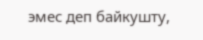эмес деп байкушту,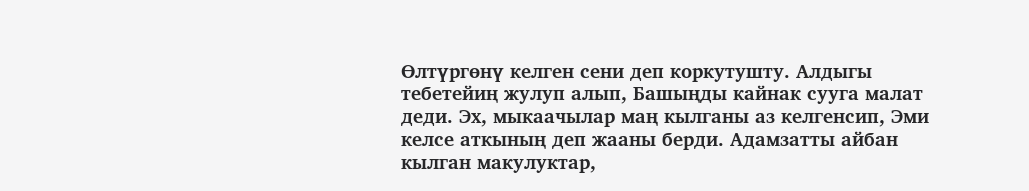Өлтүргөнү келген сени деп коркутушту. Алдыгы тебетейиң жулуп алып, Башыңды кайнак сууга малат деди. Эх, мыкаачылар маң кылганы аз келгенсип, Эми келсе аткының деп жааны берди. Адамзатты айбан кылган макулуктар,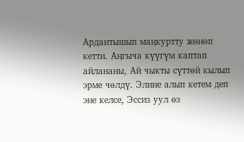Ардантышып маңкуртту жөнөп кетти. Аңгыча күүгүм каптап айлананы, Ай чыкты сүттөй кылып эрме чөлдү. Элине алып кетем деп эне келсе, Эссиз уул өз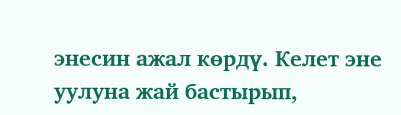энесин ажал көрдү. Келет эне уулуна жай бастырып,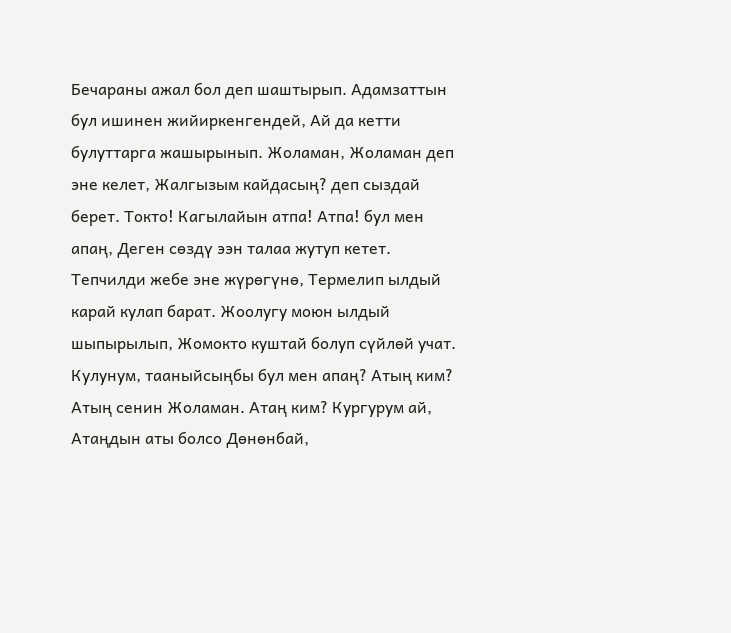Бечараны ажал бол деп шаштырып. Адамзаттын бул ишинен жийиркенгендей, Ай да кетти булуттарга жашырынып. Жоламан, Жоламан деп эне келет, Жалгызым кайдасың? деп сыздай берет. Токто! Кагылайын атпа! Атпа! бул мен апаң, Деген сөздү ээн талаа жутуп кетет. Тепчилди жебе эне жүрөгүнө, Термелип ылдый карай кулап барат. Жоолугу моюн ылдый шыпырылып, Жомокто куштай болуп сүйлөй учат. Кулунум, тааныйсыңбы бул мен апаң? Атың ким? Атың сенин Жоламан. Атаң ким? Кургурум ай, Атаңдын аты болсо Дөнөнбай,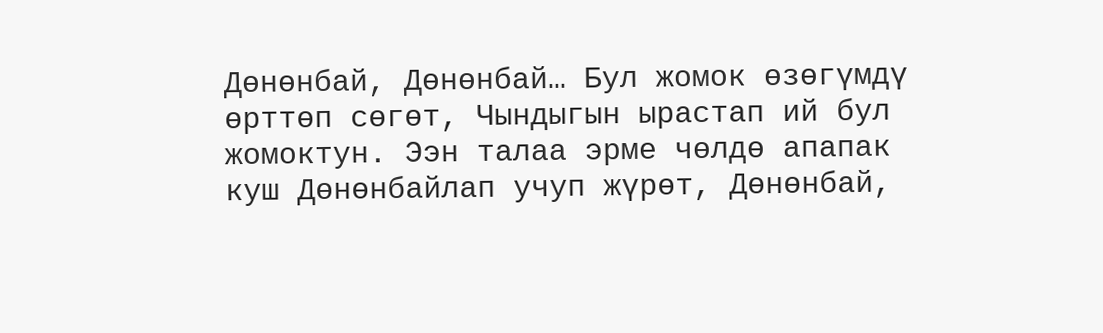Дөнөнбай, Дөнөнбай… Бул жомок өзөгүмдү өрттөп сөгөт, Чындыгын ырастап ий бул жомоктун. Ээн талаа эрме чөлдө апапак куш Дөнөнбайлап учуп жүрөт, Дөнөнбай,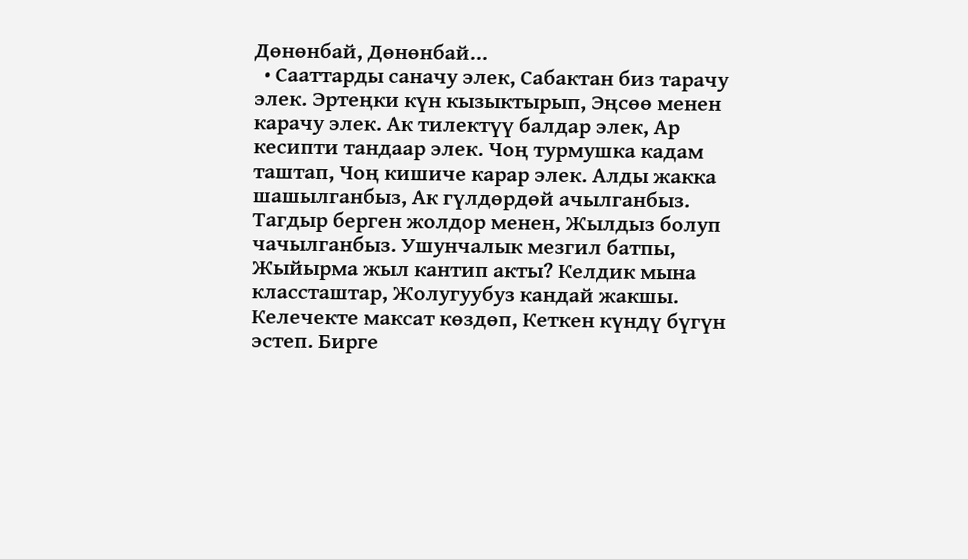Дөнөнбай, Дөнөнбай…
  • Сааттарды саначу элек, Сабактан биз тарачу элек. Эртеңки күн кызыктырып, Эңсөө менен карачу элек. Ак тилектүү балдар элек, Ар кесипти тандаар элек. Чоң турмушка кадам таштап, Чоң кишиче карар элек. Алды жакка шашылганбыз, Ак гүлдөрдөй ачылганбыз. Тагдыр берген жолдор менен, Жылдыз болуп чачылганбыз. Ушунчалык мезгил батпы, Жыйырма жыл кантип акты? Келдик мына классташтар, Жолугуубуз кандай жакшы. Келечекте максат көздөп, Кеткен күндү бүгүн эстеп. Бирге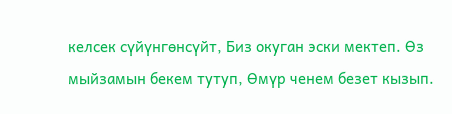келсек сүйүнгөнсүйт, Биз окуган эски мектеп. Өз мыйзамын бекем тутуп, Өмүр ченем безет кызып.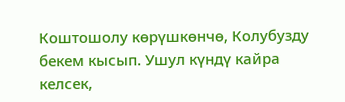Коштошолу көрүшкөнчө, Колубузду бекем кысып. Ушул күндү кайра келсек,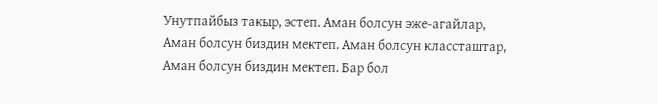Унутпайбыз такыр, эстеп. Аман болсун эже-агайлар, Аман болсун биздин мектеп. Аман болсун классташтар, Аман болсун биздин мектеп. Бар бол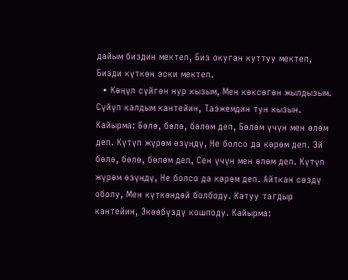дайым биздин мектеп, Биз окуган куттуу мектеп, Бизди күткөн эски мектеп.
  • Көңүл сүйгөн нур кызым, Мен көксөгөн жылдызым. Сүйүп калдым кантейин, Таэжемдин тун кызын. Кайырма: Бөлө, бөлө, бөлөм деп, Бөлөм үчүн мен өлөм деп. Күтүп жүрөм өзүңдү, Не болсо да көрөм деп. Эй бөлө, бөлө, бөлөм деп, Сен үчүн мен өлөм деп. Күтүп жүрөм өзүңдү, Не болсо да көрөм деп. Айткан сөздү оболу, Мен күткөндөй болбоду. Катуу тагдыр кантейин, Экөөбүздү кошподу. Кайырма: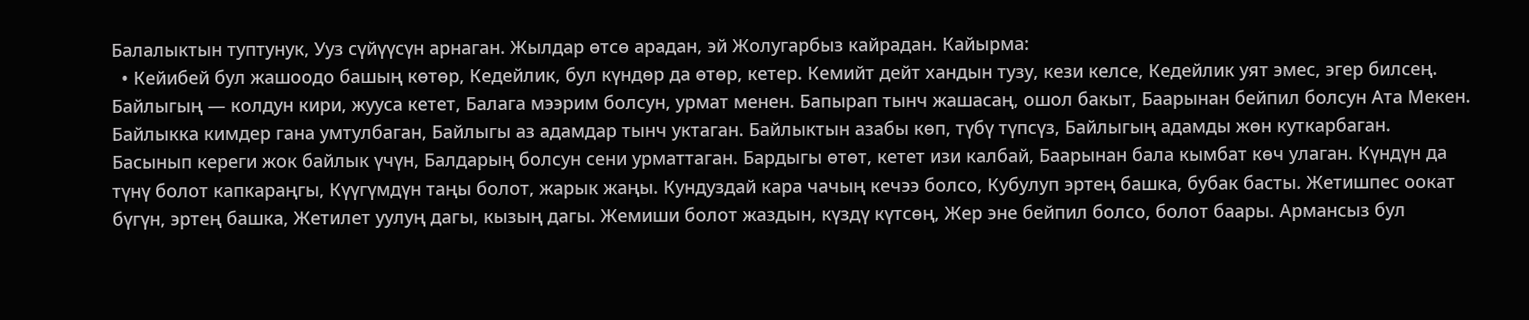Балалыктын туптунук, Ууз сүйүүсүн арнаган. Жылдар өтсө арадан, эй Жолугарбыз кайрадан. Кайырма:
  • Кейибей бул жашоодо башың көтөр, Кедейлик, бул күндөр да өтөр, кетер. Кемийт дейт хандын тузу, кези келсе, Кедейлик уят эмес, эгер билсең. Байлыгың — колдун кири, жууса кетет, Балага мээрим болсун, урмат менен. Бапырап тынч жашасаң, ошол бакыт, Баарынан бейпил болсун Ата Мекен. Байлыкка кимдер гана умтулбаган, Байлыгы аз адамдар тынч уктаган. Байлыктын азабы көп, түбү түпсүз, Байлыгың адамды жөн куткарбаган. Басынып кереги жок байлык үчүн, Балдарың болсун сени урматтаган. Бардыгы өтөт, кетет изи калбай, Баарынан бала кымбат көч улаган. Күндүн да түнү болот капкараңгы, Күүгүмдүн таңы болот, жарык жаңы. Кундуздай кара чачың кечээ болсо, Кубулуп эртең башка, бубак басты. Жетишпес оокат бүгүн, эртең башка, Жетилет уулуң дагы, кызың дагы. Жемиши болот жаздын, күздү күтсөң, Жер эне бейпил болсо, болот баары. Армансыз бул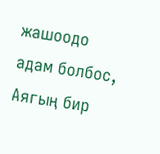жашоодо адам болбос, Аягың бир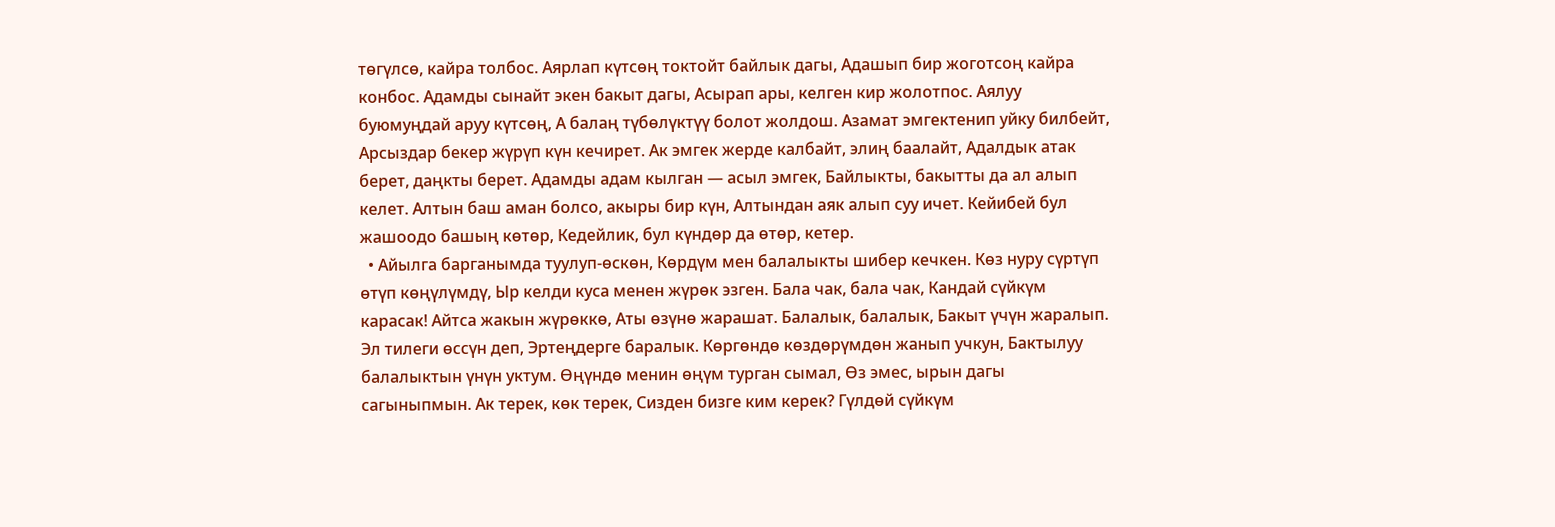төгүлсө, кайра толбос. Аярлап күтсөң токтойт байлык дагы, Адашып бир жоготсоң кайра конбос. Адамды сынайт экен бакыт дагы, Асырап ары, келген кир жолотпос. Аялуу буюмуңдай аруу күтсөң, А балаң түбөлүктүү болот жолдош. Азамат эмгектенип уйку билбейт, Арсыздар бекер жүрүп күн кечирет. Ак эмгек жерде калбайт, элиң баалайт, Адалдык атак берет, даңкты берет. Адамды адам кылган — асыл эмгек, Байлыкты, бакытты да ал алып келет. Алтын баш аман болсо, акыры бир күн, Алтындан аяк алып суу ичет. Кейибей бул жашоодо башың көтөр, Кедейлик, бул күндөр да өтөр, кетер.
  • Айылга барганымда туулуп-өскөн, Көрдүм мен балалыкты шибер кечкен. Көз нуру сүртүп өтүп көңүлүмдү, Ыр келди куса менен жүрөк эзген. Бала чак, бала чак, Кандай сүйкүм карасак! Айтса жакын жүрөккө, Аты өзүнө жарашат. Балалык, балалык, Бакыт үчүн жаралып. Эл тилеги өссүн деп, Эртеңдерге баралык. Көргөндө көздөрүмдөн жанып учкун, Бактылуу балалыктын үнүн уктум. Өңүндө менин өңүм турган сымал, Өз эмес, ырын дагы сагыныпмын. Ак терек, көк терек, Сизден бизге ким керек? Гүлдөй сүйкүм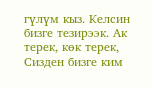гүлүм кыз. Келсин бизге тезирээк. Ак терек, көк терек, Сизден бизге ким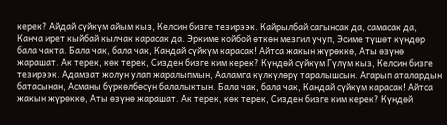керек? Айдай сүйкүм айым кыз, Келсин бизге тезирээк. Кайрылбай сагынсак да, самасак да, Канча ирет кыйбай кылчак карасак да. Эркиме койбой өткөн мезгил учуп, Эсиме түшөт күндөр бала чакта. Бала чак, бала чак, Кандай сүйкүм карасак! Айтса жакын жүрөккө, Аты өзүнө жарашат. Ак терек, көк терек, Сизден бизге ким керек? Күндөй сүйкүм Гүлүм кыз, Келсин бизге тезирээк. Адамзат жолун улап жаралыпмын, Ааламга күлкүлөрү таралышсын. Агарып аталардын батасынан, Асманы бүркөлбөсүн балалыктын. Бала чак, бала чак, Кандай сүйкүм карасак! Айтса жакын жүрөккө, Аты өзүнө жарашат. Ак терек, көк терек, Сизден бизге ким керек? Күндөй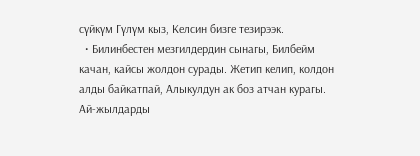сүйкүм Гүлүм кыз, Келсин бизге тезирээк.
  • Билинбестен мезгилдердин сынагы, Билбейм качан, кайсы жолдон сурады. Жетип келип, колдон алды байкатпай, Алыкулдун ак боз атчан курагы. Ай-жылдарды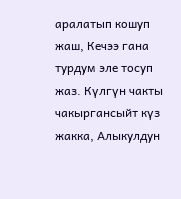аралатып кошуп жаш, Кечээ гана турдум эле тосуп жаз. Күлгүн чакты чакыргансыйт күз жакка, Алыкулдун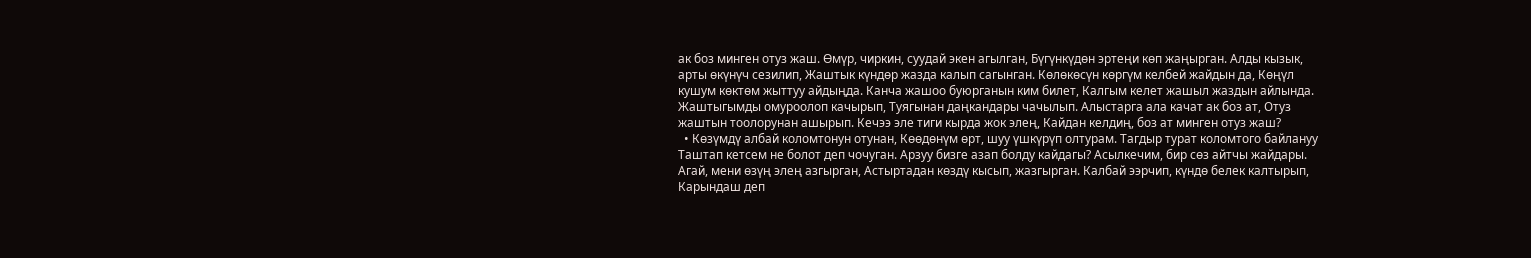ак боз минген отуз жаш. Өмүр, чиркин, суудай экен агылган, Бүгүнкүдөн эртеңи көп жаңырган. Алды кызык, арты өкүнүч сезилип, Жаштык күндөр жазда калып сагынган. Көлөкөсүн көргүм келбей жайдын да, Көңүл кушум көктөм жыттуу айдыңда. Канча жашоо буюрганын ким билет, Калгым келет жашыл жаздын айлында. Жаштыгымды омуроолоп качырып, Туягынан даңкандары чачылып. Алыстарга ала качат ак боз ат, Отуз жаштын тоолорунан ашырып. Кечээ эле тиги кырда жок элең, Кайдан келдиң, боз ат минген отуз жаш?
  • Көзүмдү албай коломтонун отунан, Көөдөнүм өрт, шуу үшкүрүп олтурам. Тагдыр турат коломтого байлануу Таштап кетсем не болот деп чочуган. Арзуу бизге азап болду кайдагы? Асылкечим, бир сөз айтчы жайдары. Агай, мени өзүң элең азгырган, Астыртадан көздү кысып, жазгырган. Калбай ээрчип, күндө белек калтырып, Карындаш деп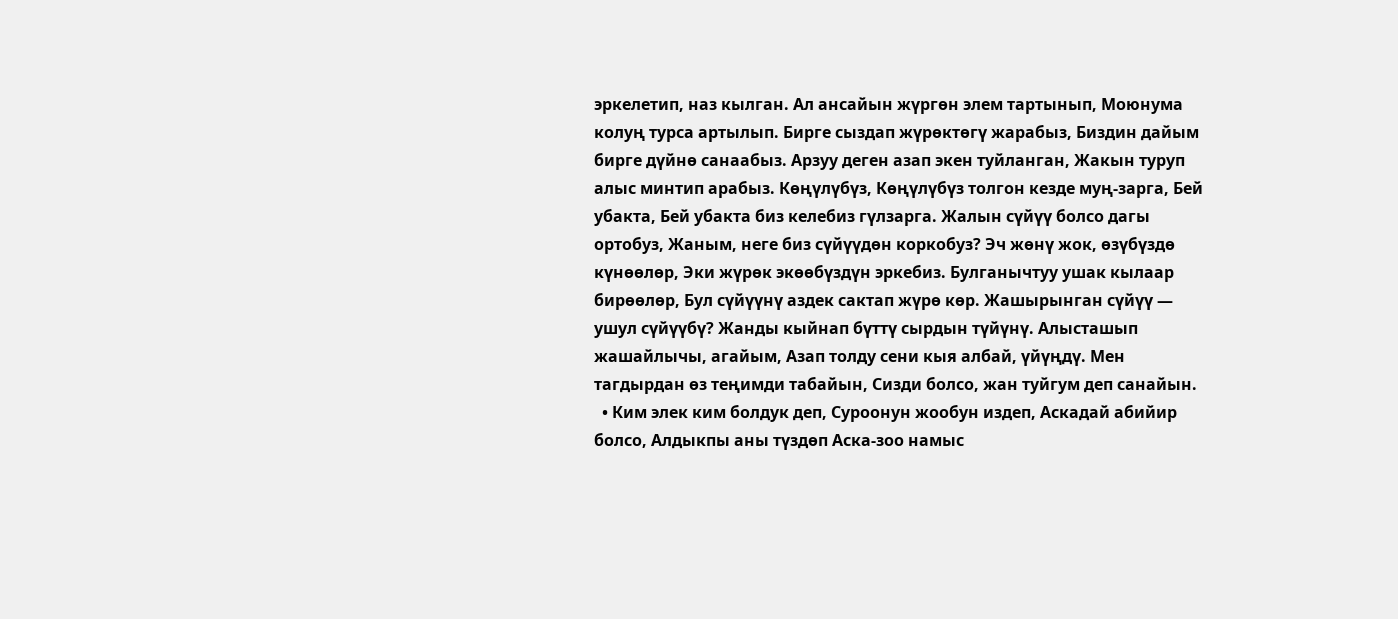эркелетип, наз кылган. Ал ансайын жүргөн элем тартынып, Моюнума колуң турса артылып. Бирге сыздап жүрөктөгү жарабыз, Биздин дайым бирге дүйнө санаабыз. Арзуу деген азап экен туйланган, Жакын туруп алыс минтип арабыз. Көңүлүбүз, Көңүлүбүз толгон кезде муң-зарга, Бей убакта, Бей убакта биз келебиз гүлзарга. Жалын сүйүү болсо дагы ортобуз, Жаным, неге биз сүйүүдөн коркобуз? Эч жөнү жок, өзүбүздө күнөөлөр, Эки жүрөк экөөбүздүн эркебиз. Булганычтуу ушак кылаар бирөөлөр, Бул сүйүүнү аздек сактап жүрө көр. Жашырынган сүйүү — ушул сүйүүбү? Жанды кыйнап бүттү сырдын түйүнү. Алысташып жашайлычы, агайым, Азап толду сени кыя албай, үйүңдү. Мен тагдырдан өз теңимди табайын, Сизди болсо, жан туйгум деп санайын.
  • Ким элек ким болдук деп, Суроонун жообун издеп, Аскадай абийир болсо, Алдыкпы аны түздөп Аска-зоо намыс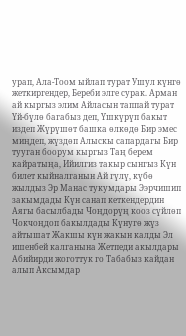урап, Ала-Тоом ыйлап турат Ушул күнгө жеткиргендер, Береби элге сурак. Арман ай кыргыз элим Айласын таппай турат Үй-бүлө багабыз деп, Үшкүрүп бакыт издеп Жүрүшөт башка өлкөдө Бир эмес миңдеп, жүздөп Алыскы сапардагы Бир тууган боорум кыргыз Таң берем кайратыңа, Ийилгиз такыр сынгыз Күн билет кыйналганын Ай гүлү, күбө жылдыз Эр Манас тукумдары Ээрчишип закымдады Күн санап кеткендердин Аягы басылбады Чоңдорүң кооз сүйлөп Чокчоңдоп бакылдады Күнугө жүз айтышат Жакшы күн жакын калды Эл ишенбей калганына Жетпеди акылдары Абийирди жоготтук го Табабыз кайдан алып Аксымдар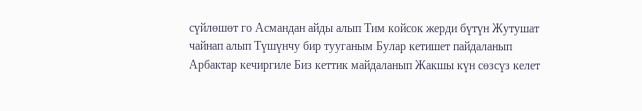сүйлөшөт го Асмандан айды алып Тим койсок жерди бүтүн Жутушат чайнап алып Түшүнчу бир тууганым Булар кетишет пайдаланып Арбактар кечиргиле Биз кеттик майдаланып Жакшы күн сөзсүз келет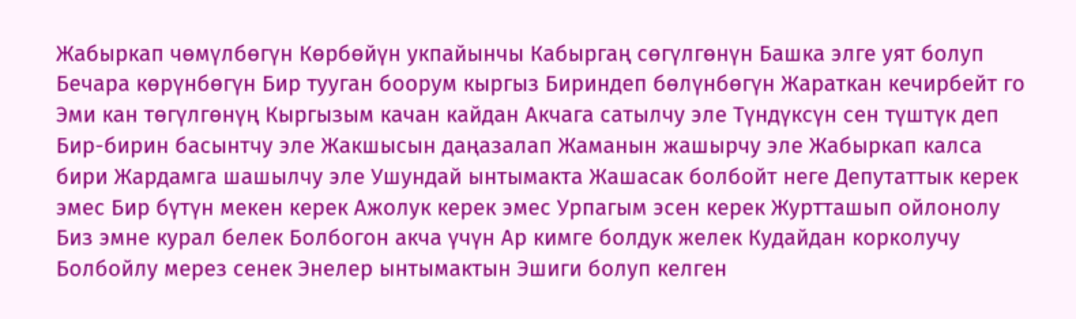Жабыркап чөмүлбөгүн Көрбөйүн укпайынчы Кабыргаң сөгүлгөнүн Башка элге уят болуп Бечара көрүнбөгүн Бир тууган боорум кыргыз Бириндеп бөлүнбөгүн Жараткан кечирбейт го Эми кан төгүлгөнүң Кыргызым качан кайдан Акчага сатылчу эле Түндүксүн сен түштүк деп Бир-бирин басынтчу эле Жакшысын даңазалап Жаманын жашырчу эле Жабыркап калса бири Жардамга шашылчу эле Ушундай ынтымакта Жашасак болбойт неге Депутаттык керек эмес Бир бүтүн мекен керек Ажолук керек эмес Урпагым эсен керек Журтташып ойлонолу Биз эмне курал белек Болбогон акча үчүн Ар кимге болдук желек Кудайдан корколучу Болбойлу мерез сенек Энелер ынтымактын Эшиги болуп келген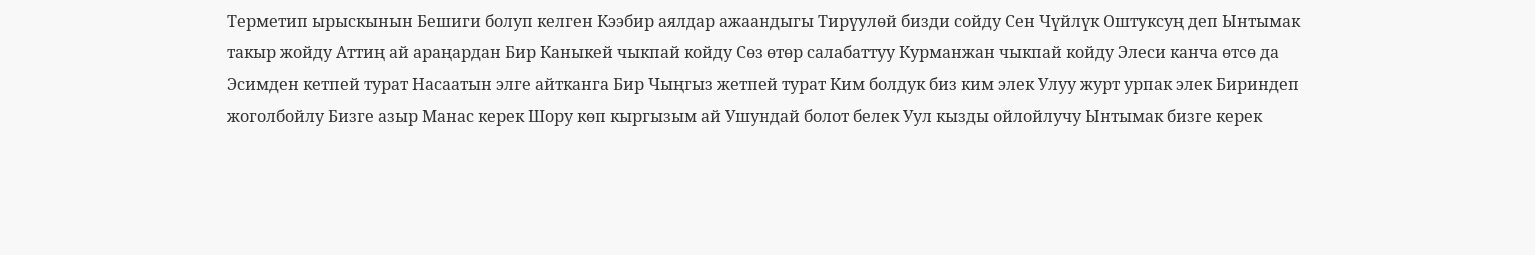Терметип ырыскынын Бешиги болуп келген Кээбир аялдар ажаандыгы Тирүулөй бизди сойду Сен Чүйлүк Оштуксуң деп Ынтымак такыр жойду Аттиң ай араңардан Бир Каныкей чыкпай койду Сөз өтөр салабаттуу Курманжан чыкпай койду Элеси канча өтсө да Эсимден кетпей турат Насаатын элге айтканга Бир Чыңгыз жетпей турат Ким болдук биз ким элек Улуу журт урпак элек Бириндеп жоголбойлу Бизге азыр Манас керек Шору көп кыргызым ай Ушундай болот белек Уул кызды ойлойлучу Ынтымак бизге керек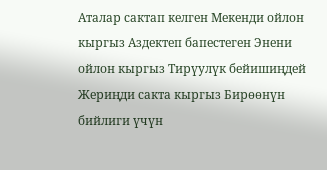Аталар сактап келген Мекенди ойлон кыргыз Аздектеп бапестеген Энени ойлон кыргыз Тирүулүк бейишиңдей Жериңди сакта кыргыз Бирөөнүн бийлиги үчүн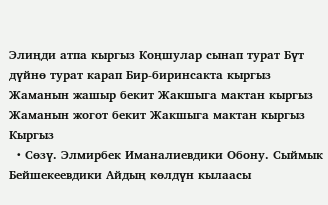Элиңди атпа кыргыз Коңшулар сынап турат Бүт дүйнө турат карап Бир-биринсакта кыргыз Жаманын жашыр бекит Жакшыга мактан кыргыз Жаманын жогот бекит Жакшыга мактан кыргыз Кыргыз
  • Сөзү. Элмирбек Иманалиевдики Обону. Сыймык Бейшекеевдики Айдың көлдүн кылаасы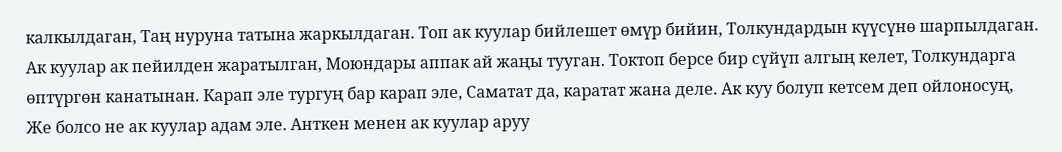калкылдаган, Таң нуруна татына жаркылдаган. Топ ак куулар бийлешет өмүр бийин, Толкундардын күүсүнө шарпылдаган. Ак куулар ак пейилден жаратылган, Моюндары аппак ай жаңы тууган. Токтоп берсе бир сүйүп алгың келет, Толкундарга өптүргөн канатынан. Карап эле тургуң бар карап эле, Саматат да, каратат жана деле. Ак куу болуп кетсем деп ойлоносуң, Же болсо не ак куулар адам эле. Анткен менен ак куулар аруу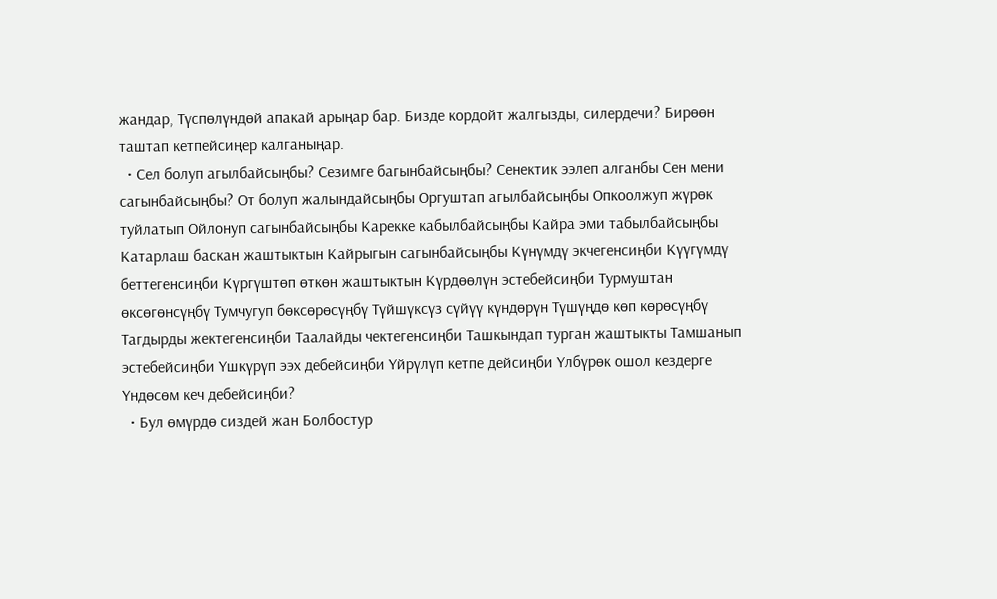жандар, Түспөлүндөй апакай арыңар бар. Бизде кордойт жалгызды, силердечи? Бирөөн таштап кетпейсиңер калганыңар.
  • Сел болуп агылбайсыңбы? Сезимге багынбайсыңбы? Сенектик ээлеп алганбы Сен мени сагынбайсыңбы? От болуп жалындайсыңбы Оргуштап агылбайсыңбы Опкоолжуп жүрөк туйлатып Ойлонуп сагынбайсыңбы Карекке кабылбайсыңбы Кайра эми табылбайсыңбы Катарлаш баскан жаштыктын Кайрыгын сагынбайсыңбы Күнүмдү экчегенсиңби Күүгүмдү беттегенсиңби Күргүштөп өткөн жаштыктын Күрдөөлүн эстебейсиңби Турмуштан өксөгөнсүңбү Тумчугуп бөксөрөсүңбү Түйшүксүз сүйүү күндөрүн Түшүңдө көп көрөсүңбү Тагдырды жектегенсиңби Таалайды чектегенсиңби Ташкындап турган жаштыкты Тамшанып эстебейсиңби Үшкүрүп ээх дебейсиңби Үйрүлүп кетпе дейсиңби Үлбүрөк ошол кездерге Үндөсөм кеч дебейсиңби?
  • Бул өмүрдө сиздей жан Болбостур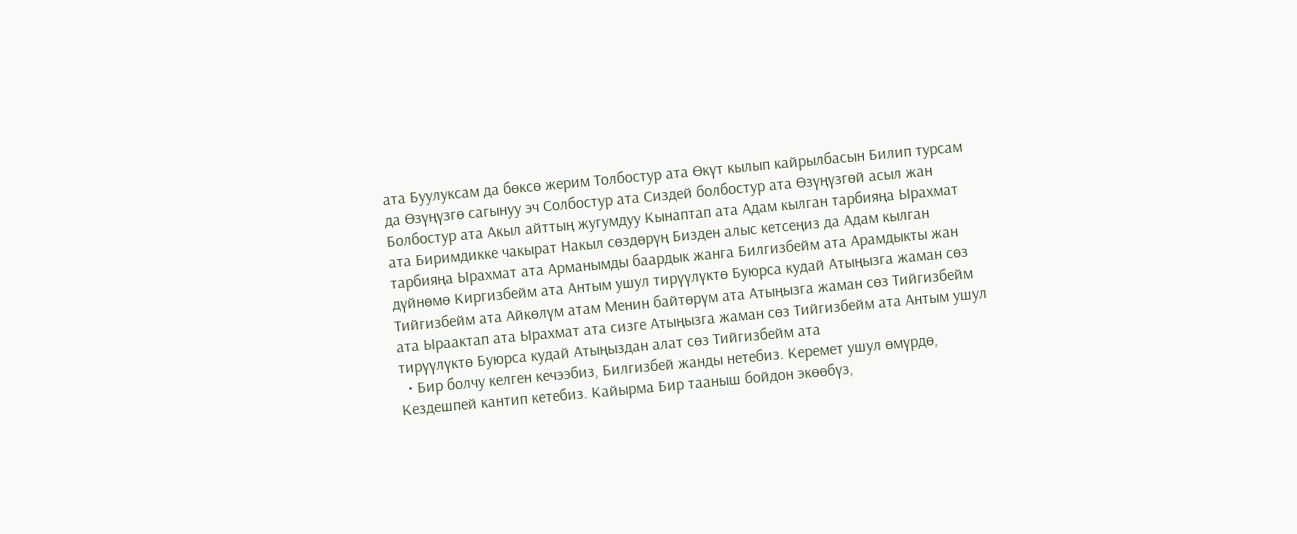ата Буулуксам да бөксө жерим Толбостур ата Өкүт кылып кайрылбасын Билип турсам да Өзүңүзгө сагынуу эч Солбостур ата Сиздей болбостур ата Өзүңүзгөй асыл жан Болбостур ата Акыл айттың жугумдуу Кынаптап ата Адам кылган тарбияңа Ырахмат ата Биримдикке чакырат Накыл сөздөрүң Бизден алыс кетсеңиз да Адам кылган тарбияңа Ырахмат ата Арманымды баардык жанга Билгизбейм ата Арамдыкты жан дүйнөмө Киргизбейм ата Антым ушул тирүүлүктө Буюрса кудай Атыңызга жаман сөз Тийгизбейм ата Айкөлүм атам Менин байтөрүм ата Атыңызга жаман сөз Тийгизбейм ата Ыраактап ата Ырахмат ата сизге Атыңызга жаман сөз Тийгизбейм ата Антым ушул тирүүлүктө Буюрса кудай Атыңыздан алат сөз Тийгизбейм ата
  • Бир болчу келген кечээбиз, Билгизбей жанды нетебиз. Керемет ушул өмүрдө, Кездешпей кантип кетебиз. Кайырма Бир тааныш бойдон экөөбүз,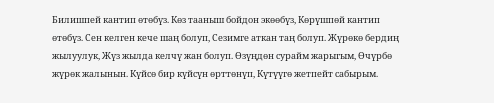Билишпей кантип өтөбүз. Көз тааныш бойдон экөөбүз, Көрүшпөй кантип өтөбүз. Сен келген кече шаң болуп, Сезимге аткан таң болуп. Жүрөкө бердиң жылуулук, Жүз жылда келчү жан болуп. Өзүңдөн сурайм жарыгым, Өчүрбө жүрөк жалынын. Күйсө бир күйсүн өрттөнүп, Күтүүгө жетпейт сабырым.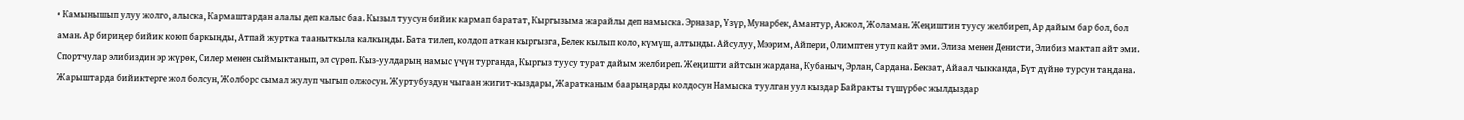• Камынышып улуу жолго, алыска, Кармаштардан алалы деп калыс баа. Кызыл туусун бийик кармап баратат, Кыргызыма жарайлы деп намыска. Эрназар, Үзүр, Мунарбек, Амантур, Акжол, Жоламан. Жеңиштин туусу желбиреп, Ар дайым бар бол, бол аман. Ар бириңер бийик коюп баркыңды, Атпай журтка тааныткыла калкыңды. Бата тилеп, колдоп аткан кыргызга, Белек кылып коло, күмүш, алтынды. Айсулуу, Мээрим, Айпери, Олимптен утуп кайт эми. Элиза менен Денисти, Элибиз мактап айт эми. Спортчулар элибиздин эр жүрөк, Силер менен сыймыктанып, эл сүрөп. Кыз-уулдарың намыс үчүн турганда, Кыргыз туусу турат дайым желбиреп. Жеңишти айтсын жардана, Кубаныч, Эрлан, Сардана. Бекзат, Айаал чыкканда, Бүт дүйнө турсун таңдана. Жарыштарда бийиктерге жол болсун, Жолборс сымал жулуп чыгып олжосун. Журтубуздун чыгаан жигит-кыздары, Жаратканым баарыңарды колдосун Намыска туулган уул кыздар Байракты түшүрбөс жылдыздар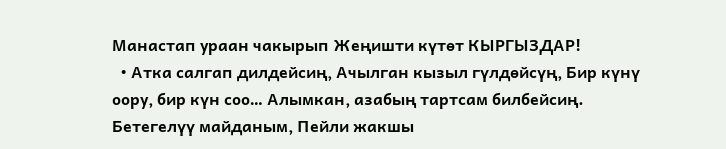Манастап ураан чакырып Жеңишти күтөт КЫРГЫЗДАР!
  • Атка салгап дилдейсиң, Ачылган кызыл гүлдөйсүң, Бир күнү оору, бир күн соо… Алымкан, азабың тартсам билбейсиң. Бетегелүү майданым, Пейли жакшы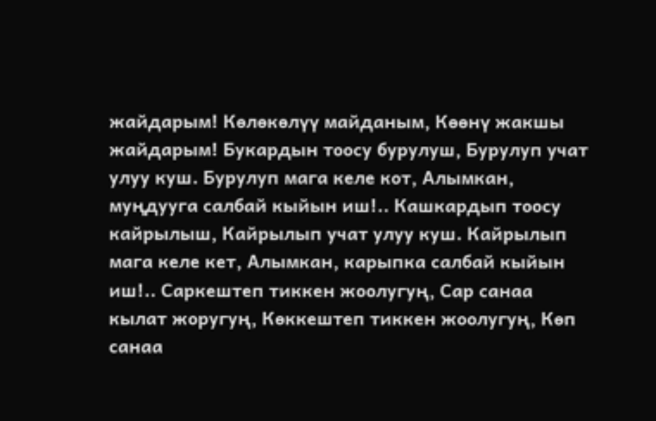жайдарым! Көлөкөлүү майданым, Көөнү жакшы жайдарым! Букардын тоосу бурулуш, Бурулуп учат улуу куш. Бурулуп мага келе кот, Алымкан, муңдууга салбай кыйын иш!.. Кашкардып тоосу кайрылыш, Кайрылып учат улуу куш. Кайрылып мага келе кет, Алымкан, карыпка салбай кыйын иш!.. Саркештеп тиккен жоолугуң, Сар санаа кылат жоругуң, Көккештеп тиккен жоолугуң, Көп санаа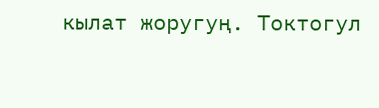кылат жоругуң. Токтогул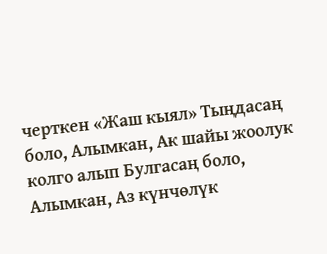черткен «Жаш кыял» Тыңдасаң боло, Алымкан, Ак шайы жоолук колго алып Булгасаң боло, Алымкан, Аз күнчөлүк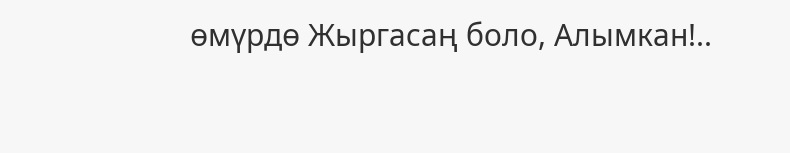өмүрдө Жыргасаң боло, Алымкан!..